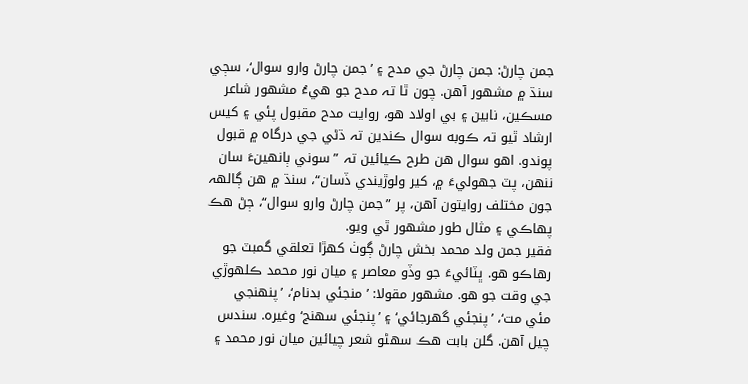جمن چارڻ: جمن چارڻ جي مدح ۽ ’جمن چارڻ وارو سوال‘، سڄي سنڌ ۾ مشھور آهن. چون ٿا تہ مدح جو هيءُ مشھور شاعر مسڪين، نابين ۽ بي اولاد هو، روايت مدح مقبول پئي ۽ کيس ارشاد ٿيو تہ ڪوبه سوال ڪندين تہ ڌڻي جي درگاه ۾ قبول پوندو. اهو سوال هن طرح ڪيائين تہ ”سوني ٻانهينءَ سان ننهن، پٽ جهوليءَ ۾، کير ولوڙيندي ڏسان“، سنڌ ۾ هن ڳالھہ جون مختلف روايتون آهن، پر ”جمن چارڻ وارو سوال“، ڄڻ هڪ پهاڪي ۽ مثال طور مشھور ٿي ويو.
فقير جمن ولد محمد بخش چارڻ ڳوٺ کهڙا تعلقي گمبٽ جو رهاڪو هو. ڀٽائيءَ جو وڏو معاصر ۽ ميان نور محمد ڪلهوڙي جي وقت جو هو. مشھور مقولا: ’منجئي بدنام‘، ’پنھنجي مئي مت‘، ’پنجئي گهرجائي‘ ۽ ’پنجئي سهنج‘ وغيرہ. سندس چيل آهن. گلن بابت هڪ سھڻو شعر چيائين ميان نور محمد ۽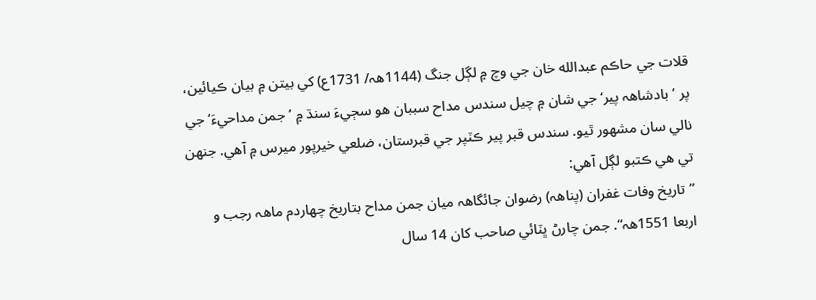قلات جي حاڪم عبدالله خان جي وچ ۾ لڳل جنگ (1144ھہ/ 1731ع) کي بيتن ۾ بيان ڪيائين، پر ’بادشاھہ پير‘ جي شان ۾ چيل سندس مداح سببان هو سڄيءَ سنڌ ۾ ’جمن مداحيءَ‘ جي نالي سان مشھور ٿيو. سندس قبر پير ڪٽپر جي قبرستان، ضلعي خيرپور ميرس ۾ آهي. جنهن تي هي ڪتبو لڳل آهي:
”تاريخ وفات غفران (پناھہ) رضوان جائگاھہ ميان جمن مداح بتاريخ چهاردم ماھہ رجب و اربعا 1551ھہ“. جمن چارڻ ڀٽائي صاحب کان 14 سال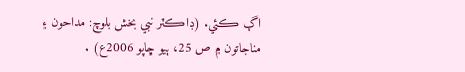اڳ ڪئي. (ڊاڪٽر نبي بخش بلوچ: مداحون ۽ مناجاتون ۾ ص 25، ٻيو ڇاپو 2006ع) .